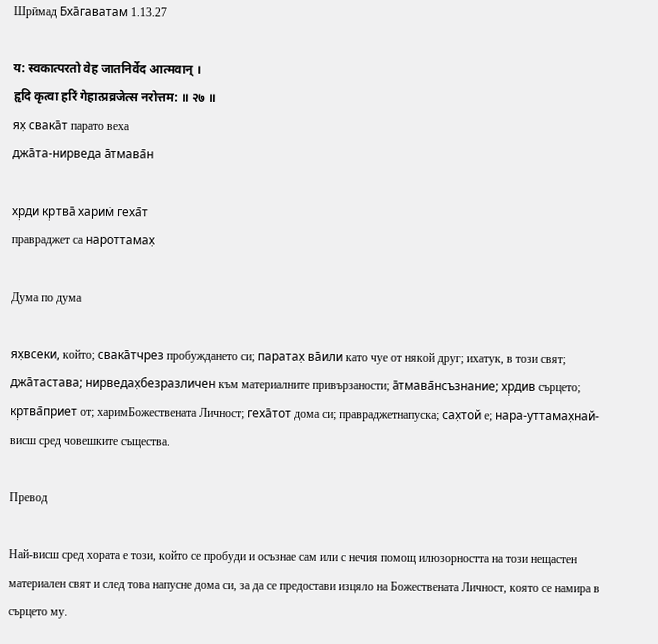Шрӣмад Бха̄гаватам 1.13.27

य: स्वकात्परतो वेह जातनिर्वेद आत्मवान् ।
हृदि कृत्वा हरिं गेहात्प्रव्रजेत्स नरोत्तम: ॥ २७ ॥
ях̣ свака̄т парато веха
джа̄та-нирведа а̄тмава̄н

хр̣ди кр̣тва̄ харим̇ геха̄т
правраджет са нароттамах̣

Дума по дума

ях̣всеки, който; свака̄тчрез пробуждането си; паратах̣ ва̄или като чуе от някой друг; ихатук, в този свят; джа̄тастава; нирведах̣безразличен към материалните привързаности; а̄тмава̄нсъзнание; хр̣див сърцето; кр̣тва̄приет от; харимБожествената Личност; геха̄тот дома си; правраджетнапуска; сах̣той е; нара-уттамах̣най-висш сред човешките същества.

Превод

Най-висш сред хората е този, който се пробуди и осъзнае сам или с нечия помощ илюзорността на този нещастен материален свят и след това напусне дома си, за да се предостави изцяло на Божествената Личност, която се намира в сърцето му.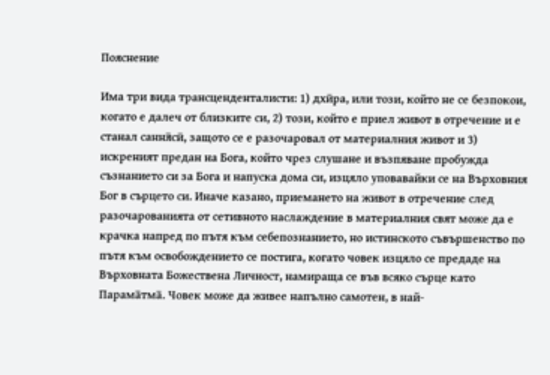Пояснение

Има три вида трансценденталисти: 1) дхӣра, или този, който не се безпокои, когато е далеч от близките си, 2) този, който е приел живот в отречение и е станал сання̄сӣ, защото се е разочаровал от материалния живот и 3) искреният предан на Бога, който чрез слушане и възпяване пробужда съзнанието си за Бога и напуска дома си, изцяло уповавайки се на Върховния Бог в сърцето си. Иначе казано, приемането на живот в отречение след разочарованията от сетивното наслаждение в материалния свят може да е крачка напред по пътя към себепознанието, но истинското съвършенство по пътя към освобождението се постига, когато човек изцяло се предаде на Върховната Божествена Личност, намираща се във всяко сърце като Парама̄тма̄. Човек може да живее напълно самотен, в най-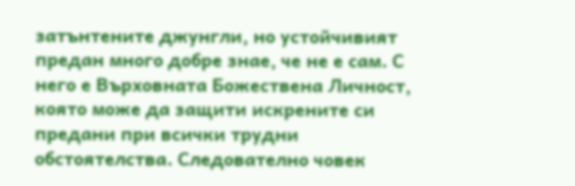затънтените джунгли, но устойчивият предан много добре знае, че не е сам. С него е Върховната Божествена Личност, която може да защити искрените си предани при всички трудни обстоятелства. Следователно човек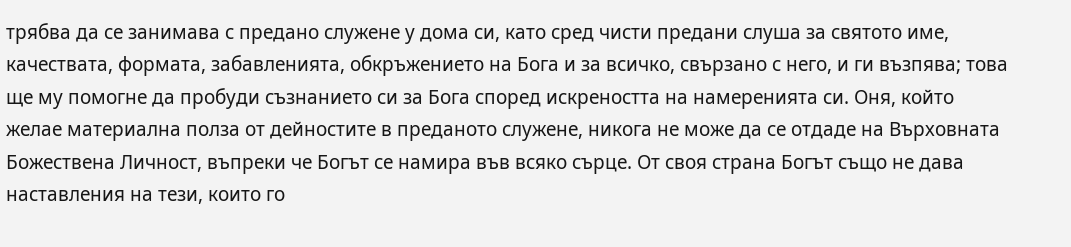трябва да се занимава с предано служене у дома си, като сред чисти предани слуша за святото име, качествата, формата, забавленията, обкръжението на Бога и за всичко, свързано с него, и ги възпява; това ще му помогне да пробуди съзнанието си за Бога според искреността на намеренията си. Оня, който желае материална полза от дейностите в преданото служене, никога не може да се отдаде на Върховната Божествена Личност, въпреки че Богът се намира във всяко сърце. От своя страна Богът също не дава наставления на тези, които го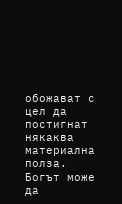обожават с цел да постигнат някаква материална полза. Богът може да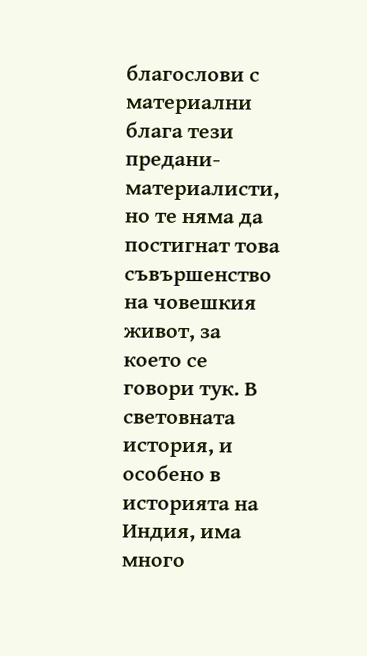благослови с материални блага тези предани-материалисти, но те няма да постигнат това съвършенство на човешкия живот, за което се говори тук. В световната история, и особено в историята на Индия, има много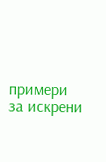примери за искрени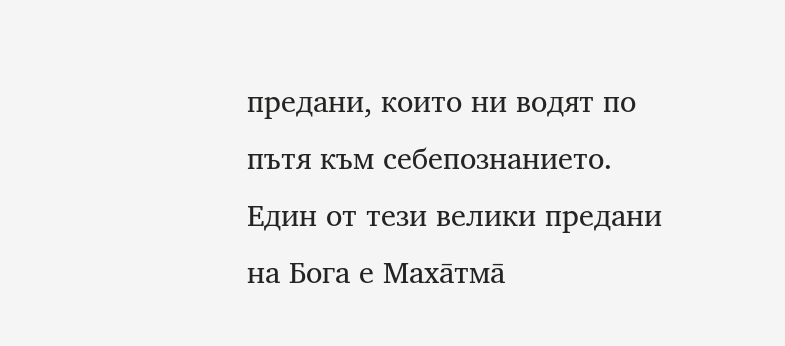предани, които ни водят по пътя към себепознанието. Един от тези велики предани на Бога е Маха̄тма̄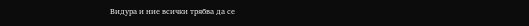Видура и ние всички трябва да се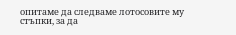опитаме да следваме лотосовите му стъпки, за да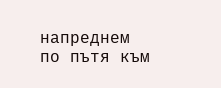напреднем по пътя към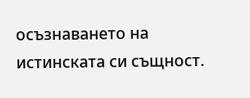осъзнаването на истинската си същност.